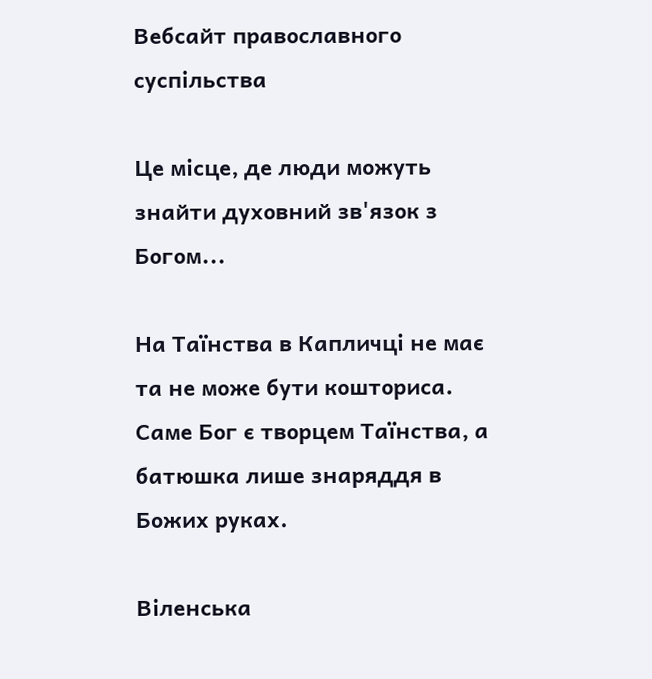Вебсайт православного суспільства

Це місце, де люди можуть знайти духовний зв'язок з Богом...

На Таїнства в Капличці не має та не може бути кошториса.
Саме Бог є творцем Таїнства, а батюшка лише знаряддя в Божих руках.

Віленська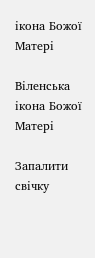ікона Божої Матері

Віленська ікона Божої Матері

Запалити свічку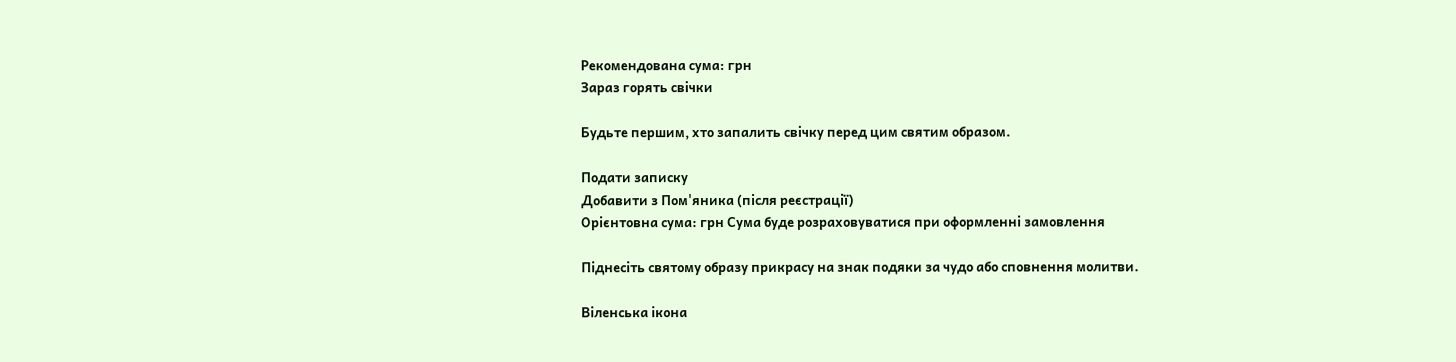Рекомендована сума: грн
Зараз горять свічки

Будьте першим, хто запалить свічку перед цим святим образом.

Подати записку
Добавити з Пом'яника (після реєстрації)
Орієнтовна сума: грн Сума буде розраховуватися при оформленні замовлення

Піднесіть святому образу прикрасу на знак подяки за чудо або сповнення молитви.

Віленська ікона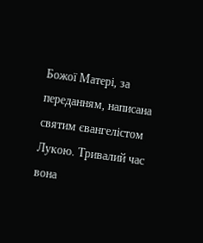Божої Матері, за переданням, написана святим євангелістом Лукою. Тривалий час вона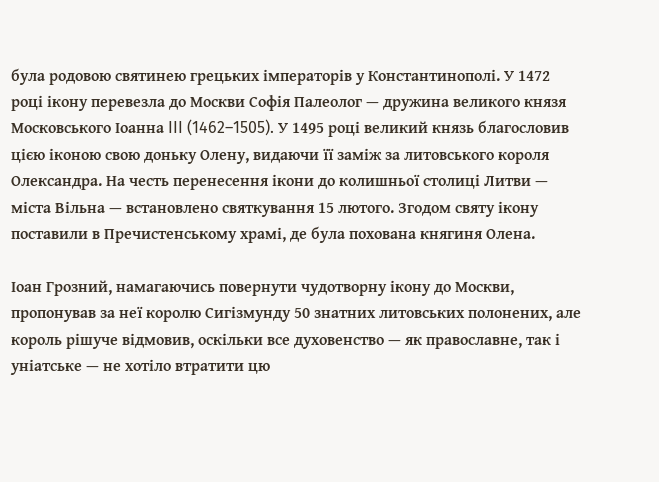була родовою святинею грецьких імператорів у Константинополі. У 1472 році ікону перевезла до Москви Софія Палеолог — дружина великого князя Московського Іоанна III (1462–1505). У 1495 році великий князь благословив цією іконою свою доньку Олену, видаючи її заміж за литовського короля Олександра. На честь перенесення ікони до колишньої столиці Литви — міста Вільна — встановлено святкування 15 лютого. Згодом святу ікону поставили в Пречистенському храмі, де була похована княгиня Олена.

Іоан Грозний, намагаючись повернути чудотворну ікону до Москви, пропонував за неї королю Сигізмунду 50 знатних литовських полонених, але король рішуче відмовив, оскільки все духовенство — як православне, так і уніатське — не хотіло втратити цю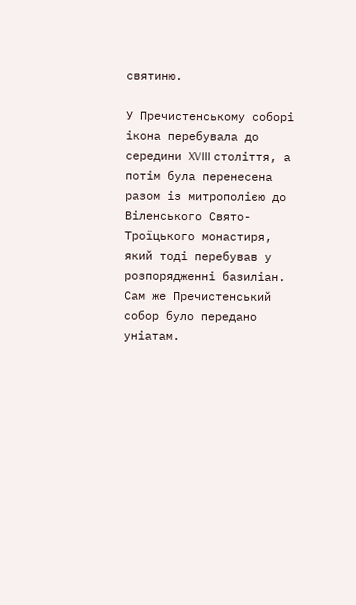святиню.

У Пречистенському соборі ікона перебувала до середини XVIII століття, а потім була перенесена разом із митрополією до Віленського Свято-Троїцького монастиря, який тоді перебував у розпорядженні базиліан. Сам же Пречистенський собор було передано уніатам.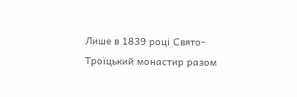Лише в 1839 році Свято-Троїцький монастир разом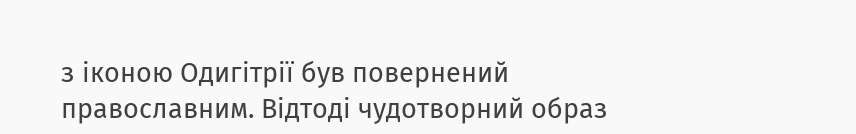з іконою Одигітрії був повернений православним. Відтоді чудотворний образ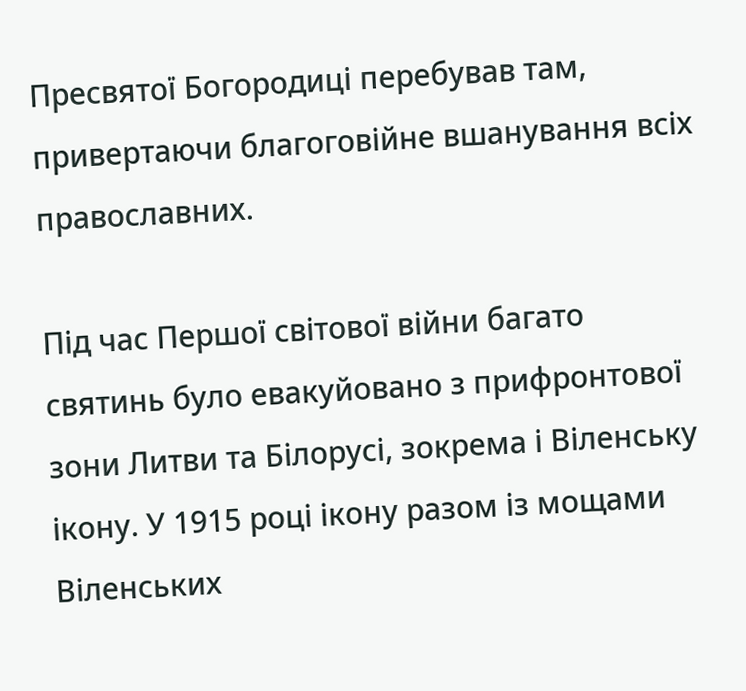Пресвятої Богородиці перебував там, привертаючи благоговійне вшанування всіх православних.

Під час Першої світової війни багато святинь було евакуйовано з прифронтової зони Литви та Білорусі, зокрема і Віленську ікону. У 1915 році ікону разом із мощами Віленських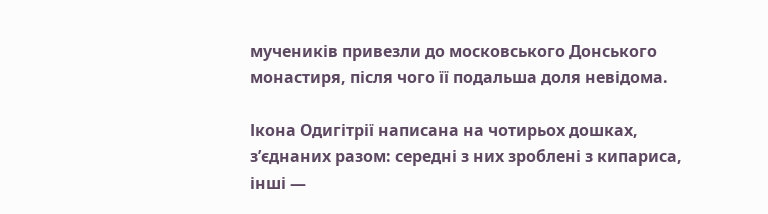мучеників привезли до московського Донського монастиря, після чого її подальша доля невідома.

Ікона Одигітрії написана на чотирьох дошках, з’єднаних разом: середні з них зроблені з кипариса, інші —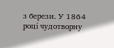з берези. У 1864 році чудотворну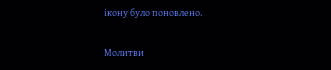ікону було поновлено.

Молитви